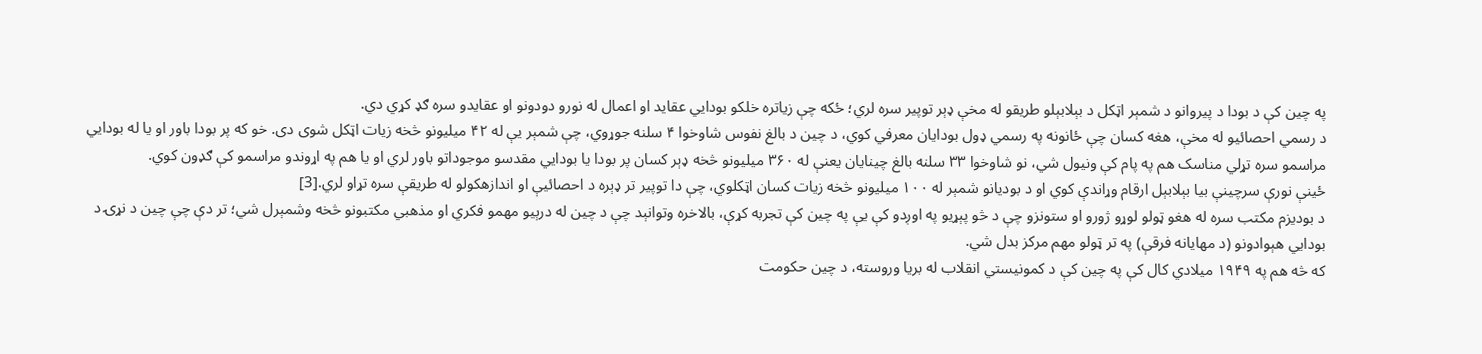په چین کې د بودا د پیروانو د شمېر اټکل د بېلابېلو طریقو له مخې ډېر توپیر سره لري؛ ځکه چې زیاتره خلکو بودایي عقاید او اعمال له نورو دودونو او عقایدو سره ګډ کړي دي.
د رسمي احصائیو له مخې، هغه کسان چې ځانونه په رسمي ډول بودایان معرفي کوي، د چین د بالغ نفوس شاوخوا ۴ سلنه جوړوي، چې شمېر یې له ۴۲ میلیونو څخه زیات اټکل شوی دی. خو که پر بودا باور او یا له بودایي مراسمو سره تړلي مناسک هم په پام کې ونیول شي، نو شاوخوا ۳۳ سلنه بالغ چینایان یعنې له ۳۶۰ میلیونو څخه ډېر کسان پر بودا یا بودایي مقدسو موجوداتو باور لري او یا هم په اړوندو مراسمو کې ګډون کوي.
ځینې نورې سرچینې بیا بېلابېل ارقام وړاندې کوي او د بودیانو شمېر له ۱۰۰ میلیونو څخه زیات کسان اټکلوي، چې دا توپیر تر ډېره د احصائیې او اندازهکولو له طریقې سره تړاو لري.[3]
د بودیزم مکتب سره له هغو ټولو لوړو ژورو او ستونزو چې د څو پېړیو په اوږدو کې یې په چین کې تجربه کړې، بالاخره وتوانېد چې د چین له درېیو مهمو فکري او مذهبي مکتبونو څخه وشمېرل شي؛ تر دې چې چین د نړۍ د بودایي هېوادونو (د مهايانه فرقې) په تر ټولو مهم مرکز بدل شي.
که څه هم په ۱۹۴۹ میلادي کال کې په چین کې د کمونیستي انقلاب له بریا وروسته، د چین حکومت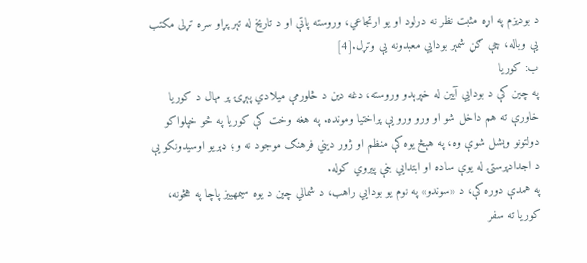د بودیزم په اړه مثبت نظر نه درلود او یو ارتجاعي، وروسته پاتې او د تاریخ له تېر پړاو سره تړلی مکتب یې وباله، چې ګڼ شمېر بودایي معبدونه یې وتړل.[4]
ب: کوریا
په چین کې د بودایي آیین له خپرېدو وروسته، دغه دین د څلورمې میلادي پېړۍ پر مهال د کوریا خاورې ته هم داخل شو او ورو ورو یې پراختیا ومونده. په هغه وخت کې کوریا په څو خپلواکو دولتونو وېشل شوې وه، په هېڅ یوه کې منظم او ژور دیني فرهنګ موجود نه و؛ ډېریو اوسیدونکو یې د اجدادپرستۍ له یوې ساده او ابتدایي بڼې پیروي کوله.
په همدې دوره کې، د «سوندو» په نوم یو بودایي راهب، د شمالي چین د یوه سیمهییز پاچا په هڅونه، کوریا ته سفر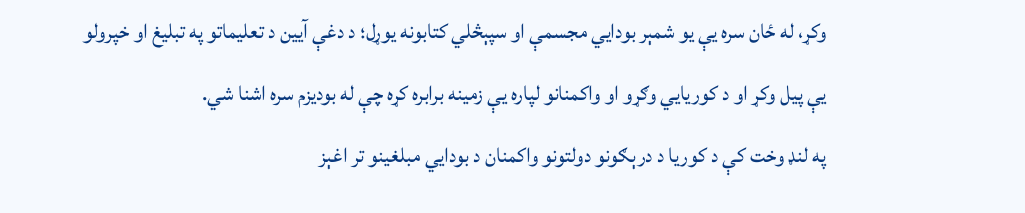وکړ، له ځان سره یې یو شمېر بودایي مجسمې او سپېڅلي کتابونه یوړل؛ د دغې آیین د تعلیماتو په تبلیغ او خپرولو یې پیل وکړ او د کوریايي وګړو او واکمنانو لپاره یې زمینه برابره کړه چې له بودیزم سره اشنا شي.
په لنډ وخت کې د کوریا د درېګونو دولتونو واکمنان د بودایي مبلغینو تر اغېز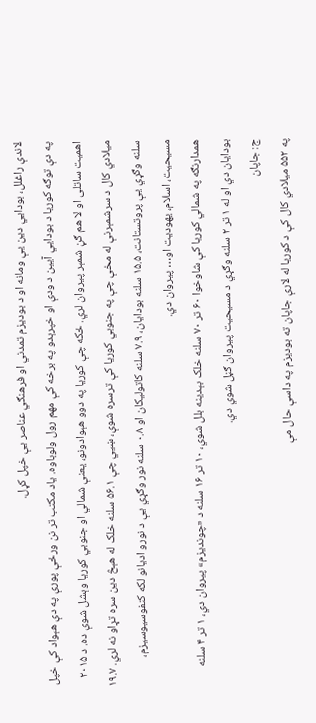لاندې راغلل، بودایي دین یې ومانه او د بودیزم تمدني او فرهنګي عناصر یې خپل کړل.
په دې توګه کوریا د بودایي آیین د ودې او خپرېدو په برخه کې مهم رول ولوباوه. یاد مکتب تر نن ورځې پورې په دې هېواد کې خپل اهمیت ساتلی او لا هم ګڼ شمېر پیروان لري. ځکه چې کوریا په دوو هېوادونو، یعنې شمالي او جنوبي کوریا وېشل شوې ده. د ۲۰۱۵ میلادي کال د سرشمېرنې له مخې چې په جنوبي کوریا کې ترسره شوې، ښيي چې ۵۶.۱ سلنه خلک له هېڅ دین سره تړاو نه لري. ۱۹.۷ سلنه وګړي یې پروتستانت، ۱۵.۵ سلنه بودایان، ۷.۹ سلنه کاتولیکان او ۰.۸ سلنه نور وګړي یې د نورو ادیانو لکه کنفوسیوسیزم، مسیحیت، اسلام، یهودیت او… پیروان دي.
همدارنګه په شمالي کوریا کې شاوخوا ۶۰ تر ۷۰ سلنه خلک بېدینه بلل شوي، ۱۰ تر ۱۶ سلنه د «چوندیزم» پیروان دي، ۱ تر ۴ سلنه بودایان دي او له ۱ تر ۲ سلنه وګړي د مسیحیت پیروان ګڼل شوي دي.
ج: جاپان
په ۵۵۲ میلادي کال کې د کوریا له لارې جاپان ته بودیزم په داسې حال مې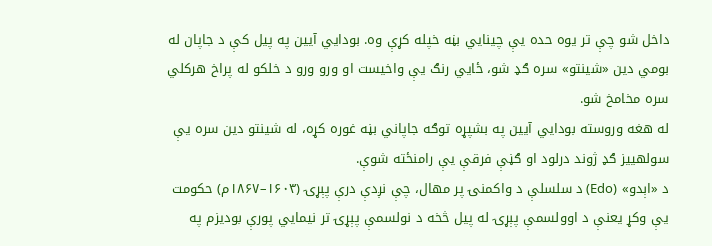داخل شو چې تر یوه حده یې چینایي بڼه خپله کړې وه. بودایي آیین په پیل کې د جاپان له بومي دین «شینتو» سره ګډ شو، ځایي رنګ یې واخیست او ورو ورو د خلکو له پراخ هرکلي سره مخامخ شو.
له هغه وروسته بودایي آیین په بشپړه توګه جاپاني بڼه غوره کړه، له شینتو دین سره یې سولهییز ګډ ژوند درلود او ګڼې فرقې یې رامنځته شوې.
د «اېدو» (Edo) د سلسلې د واکمنۍ پر مهال، چې نږدې درې پېړۍ (۱۶۰۳–۱۸۶۷م) حکومت یې وکړ یعنې د اوولسمې پېړۍ له پیل څخه د نولسمې پېړۍ تر نیمایي پورې بودیزم په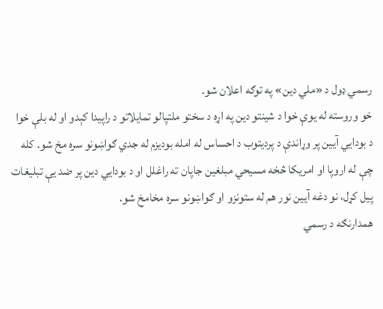رسمي ډول د «ملي دین» په توګه اعلان شو.
خو وروسته له یوې خوا د شینتو دین په اړه د سختو ملتپالو تمایلاتو د راپیدا کېدو او له بلې خوا د بودایي آیین پر وړاندې د پردیتوب د احساس له امله بودیزم له جدي ګواښونو سره مخ شو. کله چې له اروپا او امریکا څخه مسیحي مبلغین جاپان ته راغلل او د بودایي دین پر ضد یې تبلیغات پیل کړل، نو دغه آیین نور هم له ستونزو او ګواښونو سره مخامخ شو.
همدارنګه د رسمي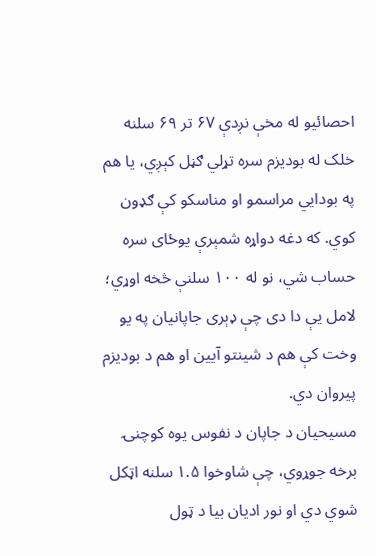احصائیو له مخې نږدې ۶۷ تر ۶۹ سلنه خلک له بودیزم سره تړلي ګڼل کېږي، یا هم په بودایي مراسمو او مناسکو کې ګډون کوي. که دغه دواړه شمېرې یوځای سره حساب شي، نو له ۱۰۰ سلنې څخه اوړي؛ لامل یې دا دی چې ډېری جاپانیان په یو وخت کې هم د شینتو آیین او هم د بودیزم پیروان دي.
مسیحیان د جاپان د نفوس یوه کوچنۍ برخه جوړوي، چې شاوخوا ۱.۵ سلنه اټکل شوي دي او نور ادیان بیا د ټول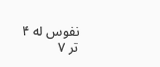نفوس له ۴ تر ۷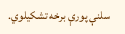سلنې پورې برخه تشکیلوي.